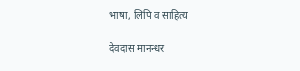भाषा, लिपि व साहित्य

देवदास मानन्धर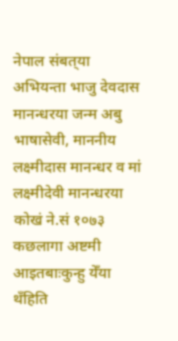नेपाल संबत्‌या अभियन्ता भाजु देवदास मानन्धरया जन्म अबु भाषासेवी, माननीय लक्ष्मीदास मानन्धर व मां लक्ष्मीदेवी मानन्धरया कोखं ने.सं १०७३ कछलागा अष्टमी आइतबाःकुन्हु येँया थँहिति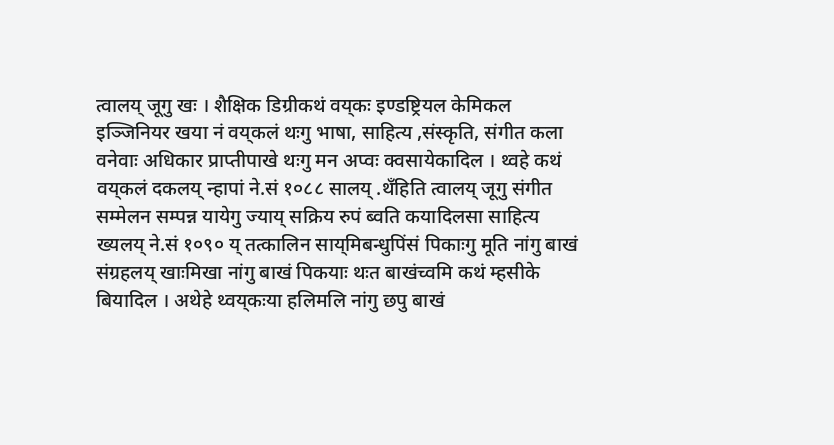त्वालय् जूगु खः । शैक्षिक डिग्रीकथं वय्‌कः इण्डष्ट्रियल केमिकल इञ्जिनियर खया नं वय्‌कलं थःगु भाषा, साहित्य ,संस्कृति, संगीत कला वनेवाः अधिकार प्राप्तीपाखे थःगु मन अप्वः क्वसायेकादिल । थ्वहे कथं वय्‌कलं दकलय् न्हापां ने.सं १०८८ सालय् .थँहिति त्वालय् जूगु संगीत सम्मेलन सम्पन्न यायेगु ज्याय् सक्रिय रुपं ब्वति कयादिलसा साहित्य ख्यलय् ने.सं १०९० य् तत्कालिन साय्‌मिबन्धुपिंसं पिकाःगु मूति नांगु बाखं संग्रहलय् खाःमिखा नांगु बाखं पिकयाः थःत बाखंच्वमि कथं म्हसीके बियादिल । अथेहे थ्वय्‌कःया हलिमलि नांगु छपु बाखं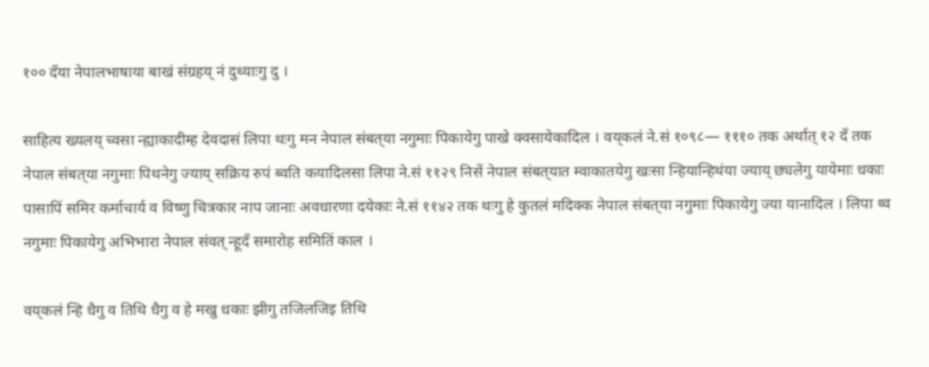१०० दँया नेपालभाषाया बाखं संग्रहय् नं दुथ्याःगु दु ।

साहित्य ख्यलय् च्वसा न्ह्याकादीम्ह देवदासं लिपा थःगु मन नेपाल संबत्‌या नगुमाः पिकायेगु पाखे क्वसायेकादिल । वय्‌कलं ने.सं १०९८— १११० तक अर्थात् १२ दँ तक नेपाल संबत्‌या नगुमाः पिथनेगु ज्याय् सक्रिय रुपं ब्वति कयादिलसा लिपा ने.सं ११२९ निसें नेपाल संबत्‌यात म्वाकातयेगु खःसा न्हियान्हिथंया ज्याय् छ्यलेगु यायेमाः धकाः पासापिं समिर कर्माचार्य व विष्णु चित्रकार नाप जानाः अवधारणा दयेकाः ने.सं ११४२ तक थःगु हे कुतलं मदिक्क नेपाल संबत्‌या नगुमाः पिकायेगु ज्या यानादिल । लिपा थ्व नगुमाः पिकायेगु अभिभारा नेपाल संवत् न्हूदँ समारोह समितिं काल ।

वय्‌कलं न्हि धैगु व तिथि धैगु व हे मखु धकाः झीगु तजिलजिइ तिथि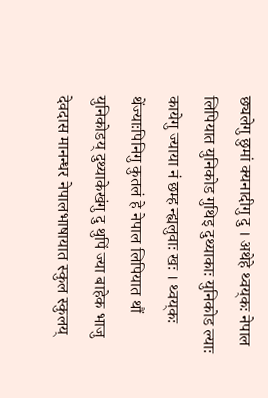छ्यलेगु छुमां क्यनादीगु दु । अथेहे थ्वय्‌कः नेपाल लिपियात युनिकोड गुथिइ दुथ्याकाः युनिकोड ल्याः कायेगु ज्याया नं छम्ह न्ह्यलुवाः खः । थ्वय्‌कः थेंज्याःपिनिगु कुतलं हे नेपाल लिपियात थौं युनिकोडय् दुथ्याकेखंगु दु थुपिं ज्या बाहेक भाजु देवदास मानन्धर नेपालभाषायात स्कुल स्कुलय्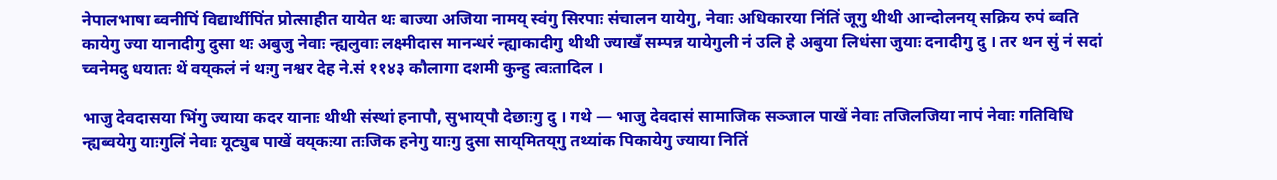नेपालभाषा ब्वनीपिं विद्यार्थीपिंत प्रोत्साहीत यायेत थः बाज्या अजिया नामय् स्वंगु सिरपाः संचालन यायेगु, नेवाः अधिकारया निंतिं जूगु थीथी आन्दोलनय् सक्रिय रुपं ब्वति कायेगु ज्या यानादीगु दुसा थः अबुजु नेवाः न्ह्यलुवाः लक्ष्मीदास मानन्धरं न्ह्याकादीगु थीथी ज्याखँ सम्पन्न यायेगुली नं उलि हे अबुया लिधंसा जुयाः दनादीगु दु । तर थन सुं नं सदां च्वनेमदु धयातः थें वय्‌कलं नं थःगु नश्वर देह ने.सं ११४३ कौलागा दशमी कुन्हु त्वःतादिल ।

भाजु देवदासया भिंगु ज्याया कदर यानाः थीथी संस्थां हनापौ, सुभाय्‌पौ देछाःगु दु । गथे — भाजु देवदासं सामाजिक सञ्जाल पाखें नेवाः तजिलजिया नापं नेवाः गतिविधि न्ह्यब्वयेगु याःगुलिं नेवाः यूट्युब पाखें वय्‌कःया तःजिक हनेगु याःगु दुसा साय्‌मितय्‌गु तथ्यांक पिकायेगु ज्याया नितिं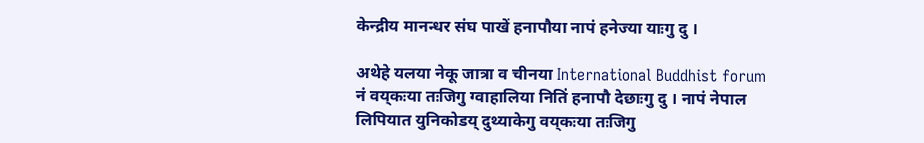केन्द्रीय मानन्धर संघ पाखें हनापौया नापं हनेज्या याःगु दु ।

अथेहे यलया नेकू जात्रा व चीनया International Buddhist forum नं वय्‌कःया तःजिगु ग्वाहालिया नितिं हनापौ देछाःगु दु । नापं नेपाल लिपियात युनिकोडय् दुथ्याकेगु वय्‌कःया तःजिगु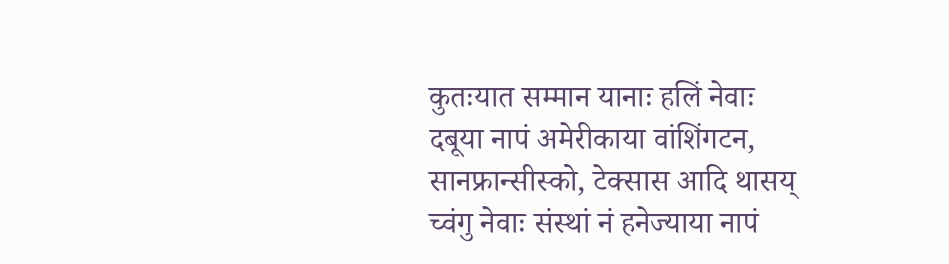कुतःयात सम्मान यानाः हलिं नेवाः दबूया नापं अमेरीकाया वांशिंगटन, सानफ्रान्सीस्को, टेक्सास आदि थासय् च्वंगु नेवाः संस्थां नं हनेज्याया नापं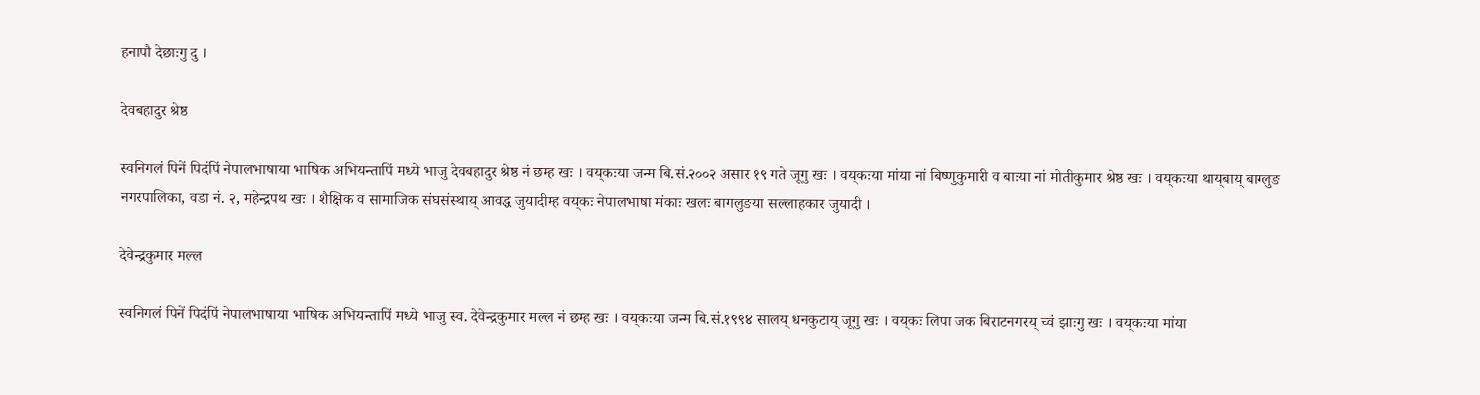हनापौ देछाःगु दु ।

देवबहादुर श्रेष्ठ

स्वनिगलं पिनें पिदंपिं नेपालभाषाया भाषिक अभियन्तापिं मध्ये भाजु देवबहादुर श्रेष्ठ नं छम्ह खः । वय्‌कःया जन्म बि.सं.२००२ असार १९ गते जूगु खः । वय्‌कःया मांया नां बिष्णुकुमारी व बाःया नां मोतीकुमार श्रेष्ठ खः । वय्‌कःया थाय्‌बाय् बाग्लुङ नगरपालिका, वडा नं. २, महेन्द्रपथ खः । शैक्षिक व सामाजिक संघसंस्थाय् आवद्ध जुयादीम्ह वय्‌कः नेपालभाषा मंकाः खलः बागलुङया सल्लाहकार जुयादी ।

देवेन्द्रकुमार मल्ल

स्वनिगलं पिनें पिदंपिं नेपालभाषाया भाषिक अभियन्तापिं मध्ये भाजु स्व. देवेन्द्रकुमार मल्ल नं छम्ह खः । वय्‌कःया जन्म बि.सं.१९९४ सालय् धनकुटाय् जूगु खः । वय्‌कः लिपा जक बिराटनगरय् च्वं झाःगु खः । वय्‌कःया मांया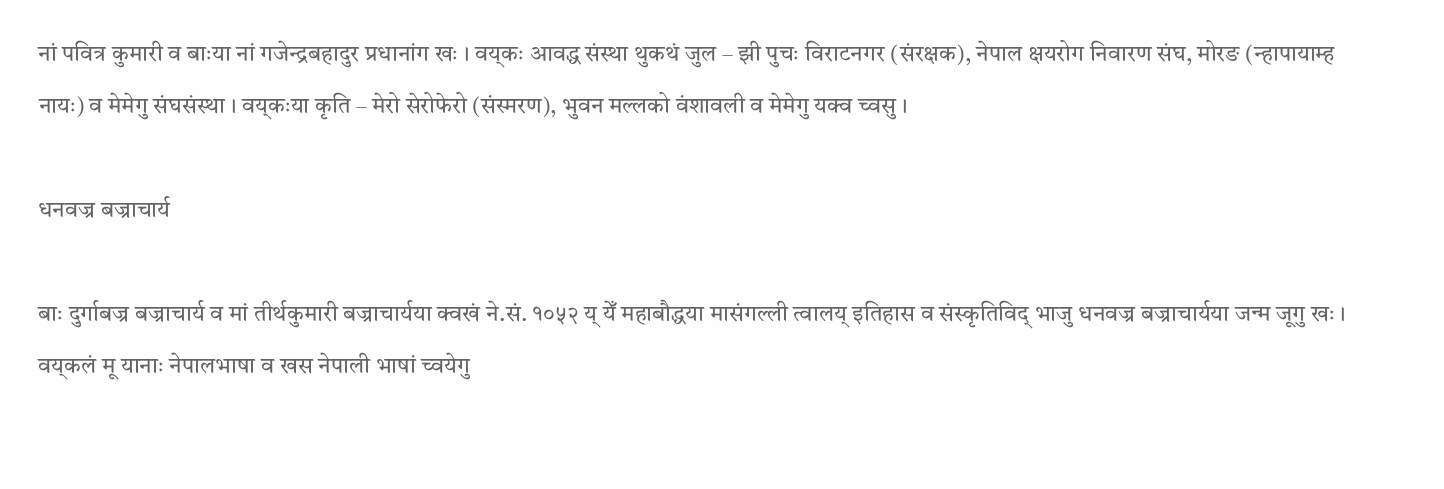नां पवित्र कुमारी व बाःया नां गजेन्द्रबहादुर प्रधानांग खः । वय्‌कः आवद्ध संस्था थुकथं जुल – झी पुचः विराटनगर (संरक्षक), नेपाल क्षयरोग निवारण संघ, मोरङ (न्हापायाम्ह नायः) व मेमेगु संघसंस्था । वय्‌कःया कृति – मेरो सेरोफेरो (संस्मरण), भुवन मल्लको वंशावली व मेमेगु यक्व च्वसु ।

धनवज्र बज्राचार्य

बाः दुर्गाबज्र बज्राचार्य व मां तीर्थकुमारी बज्राचार्यया क्वखं ने.सं. १०५२ य् येँ महाबौद्धया मासंगल्ली त्वालय् इतिहास व संस्कृतिविद् भाजु धनवज्र बज्राचार्यया जन्म जूगु खः । वय्‌कलं मू यानाः नेपालभाषा व खस नेपाली भाषां च्वयेगु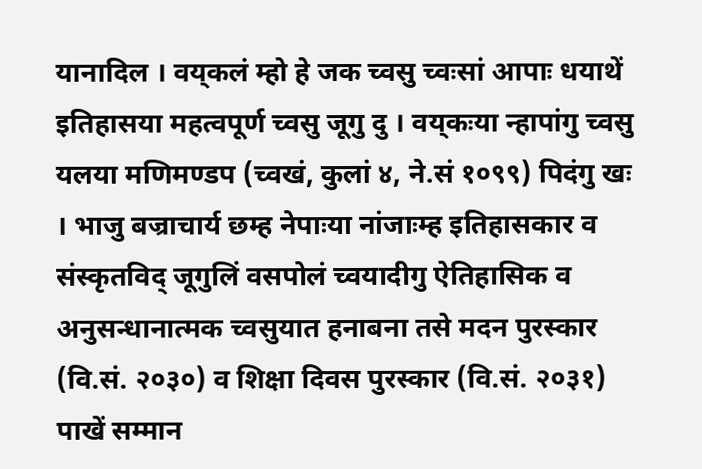यानादिल । वय्‌कलं म्हो हे जक च्वसु च्वःसां आपाः धयाथें इतिहासया महत्वपूर्ण च्वसु जूगु दु । वय्‌कःया न्हापांगु च्वसु यलया मणिमण्डप (च्वखं, कुलां ४, ने.सं १०९९) पिदंगु खः । भाजु बज्राचार्य छम्ह नेपाःया नांजाःम्ह इतिहासकार व संस्कृतविद् जूगुलिं वसपोलं च्वयादीगु ऐतिहासिक व अनुसन्धानात्मक च्वसुयात हनाबना तसे मदन पुरस्कार (वि.सं. २०३०) व शिक्षा दिवस पुरस्कार (वि.सं. २०३१) पाखें सम्मान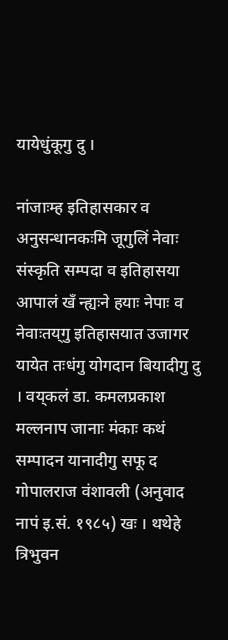यायेधुंकूगु दु ।

नांजाःम्ह इतिहासकार व अनुसन्धानकःमि जूगुलिं नेवाः संस्कृति सम्पदा व इतिहासया आपालं खँ न्ह्यःने हयाः नेपाः व नेवाःतय्‌गु इतिहासयात उजागर यायेत तःधंगु योगदान बियादीगु दु । वय्‌कलं डा. कमलप्रकाश मल्लनाप जानाः मंकाः कथं सम्पादन यानादीगु सफू द गोपालराज वंशावली (अनुवाद नापं इ.सं. १९८५) खः । थथेहे त्रिभुवन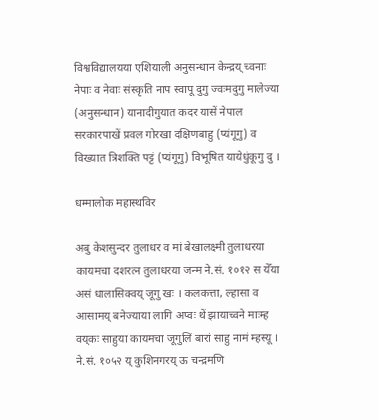विश्वविद्यालयया एशियाली अनुसन्धान केन्द्रय् च्वनाः नेपाः व नेवाः संस्कृति नाप स्वापू दुगु ज्वःमदुगु मालेज्या (अनुसन्धान) यानादीगुयात कदर यासें नेपाल सरकारपाखें प्रवल गोरखा दक्षिणबाहु (प्यंगूगु) व विख्यात त्रिशक्ति पट्टं (प्यंगूगु) विभूषित यायेधुंकूगु दु ।

धम्मालोक महास्थविर

अबु केशसुन्दर तुलाधर व मां बेखालक्ष्मी तुलाधरया कायमचा दशरत्न तुलाधरया जन्म ने.सं. १०१२ स येँया असं धालासिक्वय् जूगु खः । कलकत्ता, ल्हासा व आसामय् बनेज्याया लागि अप्वः थें झायाच्वने माःम्ह वय्‌कः साहुया कायमचा जूगुलिं बारां साहु नामं म्हस्यू । ने.सं. १०५२ य् कुशिनगरय् ऊ चन्द्रमणि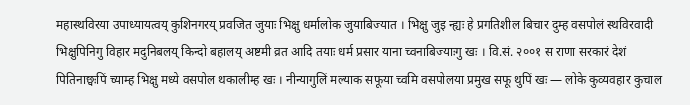महास्थविरया उपाध्यायत्वय् कुशिनगरय् प्रवजित जुयाः भिक्षु धर्मालोक जुयाबिज्यात । भिक्षु जुइ न्ह्यः हे प्रगतिशील बिचार दुम्ह वसपोलं स्थविरवादी भिक्षुपिनिगु विहार मदुनिबलय् किन्दो बहालय् अष्टमी व्रत आदि तयाः धर्म प्रसार याना च्वनाबिज्याःगु खः । वि.सं. २००१ स राणा सरकारं देशं पितिनाछ्वःपिं च्याम्ह भिक्षु मध्ये वसपोल थकालीम्ह खः । नीन्यागुलिं मल्याक सफूया च्वमि वसपोलया प्रमुख सफू थुपिं खः — लोके कुव्यवहार कुचाल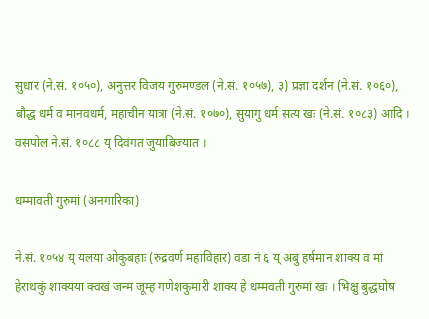सुधार (ने.सं. १०५०), अनुत्तर विजय गुरुमण्डल (ने.सं. १०५७), ३) प्रज्ञा दर्शन (ने.सं. १०६०), बौद्ध धर्म व मानवधर्म, महाचीन यात्रा (ने.सं. १०७०), सुयागु धर्म सत्य खः (ने.सं. १०८३) आदि । वसपोल ने.सं. १०८८ य् दिवंगत जुयाबिज्यात ।

धम्मावती गुरुमां (अनगारिका)

ने.सं. १०५४ य् यलया ओकुबहाः (रुद्रवर्ण महाविहार) वडा नं ६ य् अबु हर्षमान शाक्य व मां हेराथकुं शाक्यया क्वखं जन्म जूम्ह गणेशकुमारी शाक्य हे धम्मवती गुरुमां खः । भिक्षु बुद्धघोष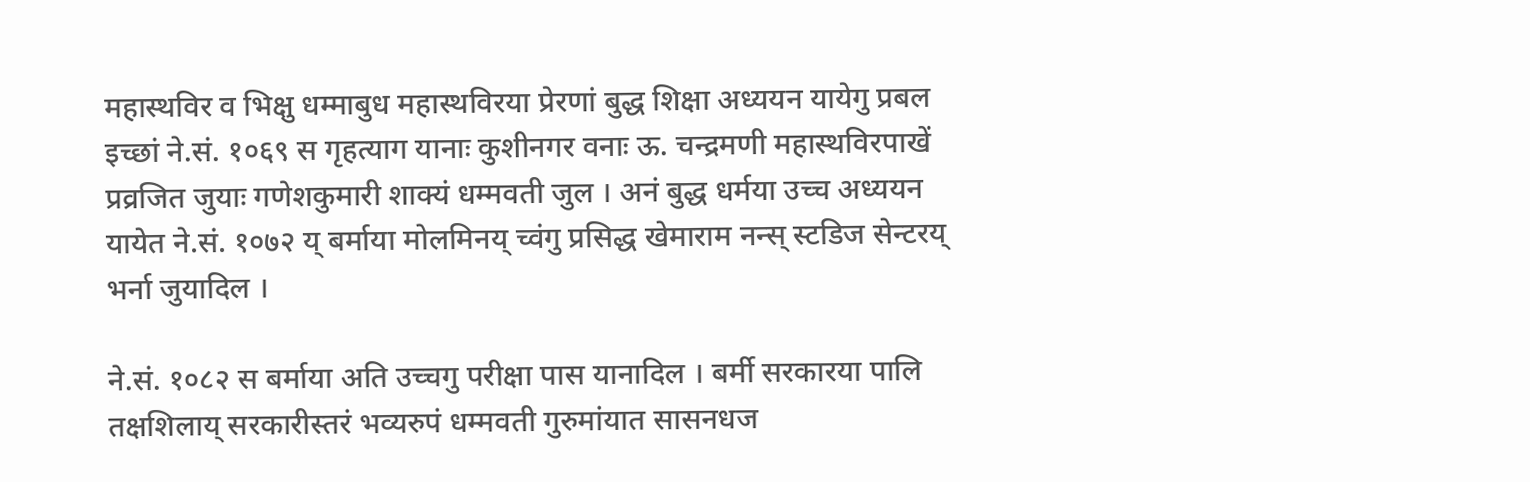महास्थविर व भिक्षु धम्माबुध महास्थविरया प्रेरणां बुद्ध शिक्षा अध्ययन यायेगु प्रबल इच्छां ने.सं. १०६९ स गृहत्याग यानाः कुशीनगर वनाः ऊ. चन्द्रमणी महास्थविरपाखें प्रव्रजित जुयाः गणेशकुमारी शाक्यं धम्मवती जुल । अनं बुद्ध धर्मया उच्च अध्ययन यायेत ने.सं. १०७२ य् बर्माया मोलमिनय् च्वंगु प्रसिद्ध खेमाराम नन्स् स्टडिज सेन्टरय् भर्ना जुयादिल ।

ने.सं. १०८२ स बर्माया अति उच्चगु परीक्षा पास यानादिल । बर्मी सरकारया पालि तक्षशिलाय् सरकारीस्तरं भव्यरुपं धम्मवती गुरुमांयात सासनधज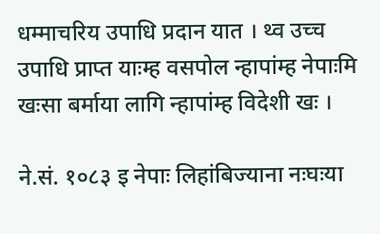धम्माचरिय उपाधि प्रदान यात । थ्व उच्च उपाधि प्राप्त याःम्ह वसपोल न्हापांम्ह नेपाःमि खःसा बर्माया लागि न्हापांम्ह विदेशी खः ।

ने.सं. १०८३ इ नेपाः लिहांबिज्याना नःघःया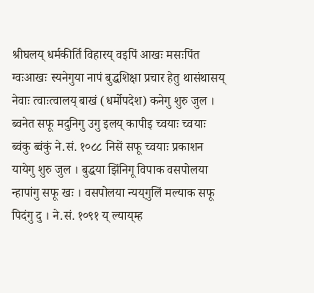श्रीघलय् धर्मकीर्ति विहारय् वइपिं आखः मसःपिंत ग्वःआखः स्यनेगुया नापं बुद्धशिक्षा प्रचार हेतु थासंथासय् नेवाः त्वाःत्वालय् बाखं (धर्मोपदेश) कनेगु शुरु जुल । ब्वनेत सफू मदुनिगु उगु इलय् कापीइ च्वयाः च्वयाः ब्वंकु ब्वंकुं ने.सं. १०८८ निसें सफू च्वयाः प्रकाशन यायेगु शुरु जुल । बुद्धया झिंनिगू विपाक वसपोलया न्हापांगु सफू खः । वसपोलया न्यय्‌गुलिं मल्याक सफू पिदंगु दु । ने.सं. १०९१ य् ल्याय्‌म्ह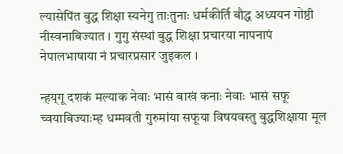ल्यासेपिंत बुद्ध शिक्षा स्यनेगु ताःतुनाः धर्मकीर्ति बौद्ध अध्ययन गोष्ठी नीस्वनाबिज्यात । गुगु संस्थां बुद्ध शिक्षा प्रचारया नापनापं नेपालभाषाया नं प्रचारप्रसार जुइकल ।

न्हय्‌गू दशकं मल्याक नेवाः भासं बाखं कनाः नेवाः भासं सफू च्वयाबिज्याःम्ह धम्मवती गुरुमांया सफूया विषयवस्तु बुद्धशिक्षाया मूल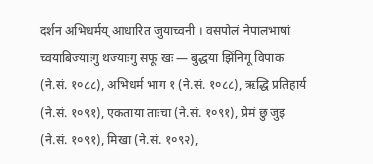दर्शन अभिधर्मय् आधारित जुयाच्वनी । वसपोलं नेपालभाषां च्वयाबिज्याःगु थज्याःगु सफू खः — बुद्धया झिंनिगू विपाक (ने.सं. १०८८), अभिधर्म भाग १ (ने.सं. १०८८), ऋद्धि प्रतिहार्य (ने.सं. १०९१), एकताया ताःचा (ने.सं. १०९१), प्रेमं छु जुइ (ने.सं. १०९१), मिखा (ने.सं. १०९२),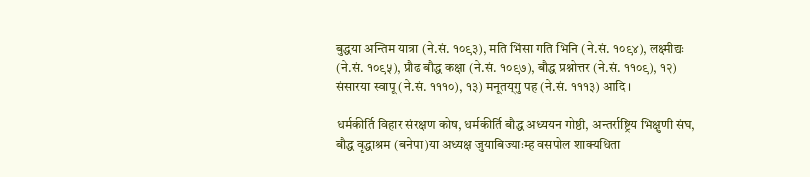बुद्धया अन्तिम यात्रा (ने.सं. १०९३), मति भिंसा गति भिनि (ने.सं. १०९४), लक्ष्मीद्यः (ने.सं. १०९५), प्रौढ बौद्ध कक्षा (ने.सं. १०९७), बौद्ध प्रश्नोत्तर (ने.सं. ११०९), १२) संसारया स्वापू (ने.सं. १११०), १३) मनूतय्‌गु पह (ने.सं. १११३) आदि ।

धर्मकीर्ति विहार संरक्षण कोष, धर्मकीर्ति बौद्ध अध्ययन गोष्ठी, अन्तर्राष्ट्रिय भिक्षुणी संघ, बौद्ध वृद्धाश्रम (बनेपा)या अध्यक्ष जुयाबिज्याःम्ह वसपोल शाक्यधिता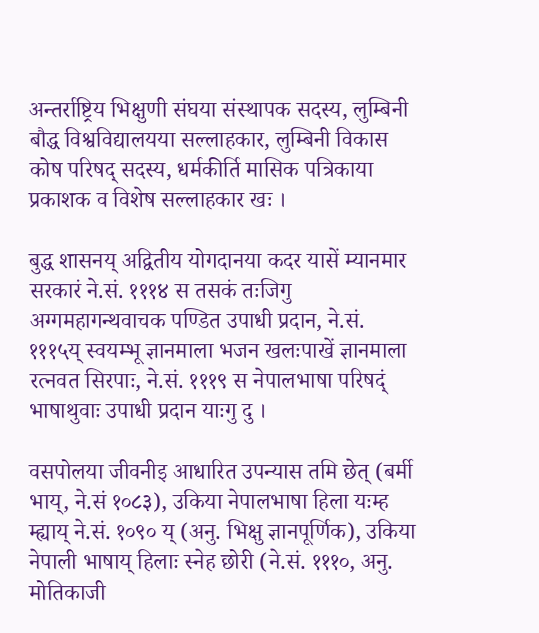अन्तर्राष्ट्रिय भिक्षुणी संघया संस्थापक सदस्य, लुम्बिनी बौद्ध विश्वविद्यालयया सल्लाहकार, लुम्बिनी विकास कोष परिषद् सदस्य, धर्मकीर्ति मासिक पत्रिकाया प्रकाशक व विशेष सल्लाहकार खः ।

बुद्ध शासनय् अद्वितीय योगदानया कदर यासें म्यानमार सरकारं ने.सं. १११४ स तसकं तःजिगु अग्गमहागन्थवाचक पण्डित उपाधी प्रदान, ने.सं. १११५य् स्वयम्भू ज्ञानमाला भजन खलःपाखें ज्ञानमाला रत्नवत सिरपाः, ने.सं. १११९ स नेपालभाषा परिषद्ं भाषाथुवाः उपाधी प्रदान याःगु दु ।

वसपोलया जीवनीइ आधारित उपन्यास तमि छेत् (बर्मी भाय्, ने.सं १०८३), उकिया नेपालभाषा हिला यःम्ह म्ह्याय् ने.सं. १०९० य् (अनु. भिक्षु ज्ञानपूर्णिक), उकिया नेपाली भाषाय् हिलाः स्नेह छोरी (ने.सं. १११०, अनु. मोतिकाजी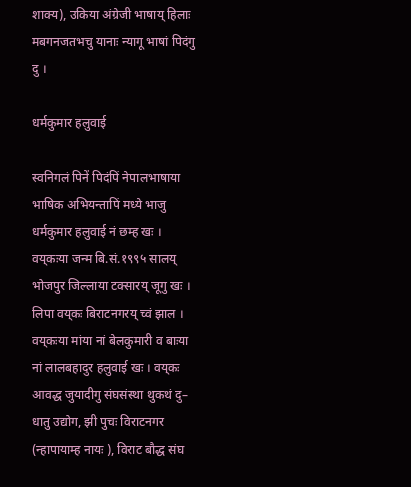शाक्य), उकिया अंग्रेजी भाषाय् हिलाः मबगनजतभचु यानाः न्यागू भाषां पिदंगु दु ।

धर्मकुमार हलुवाई

स्वनिगलं पिनें पिदंपिं नेपालभाषाया भाषिक अभियन्तापिं मध्ये भाजु धर्मकुमार हलुवाई नं छम्ह खः । वय्‌कःया जन्म बि.सं.१९९५ सालय् भोजपुर जिल्लाया टक्सारय् जूगु खः । लिपा वय्‌कः बिराटनगरय् च्वं झाल । वय्‌कःया मांया नां बेलकुमारी व बाःया नां लालबहादुर हलुवाई खः । वय्‌कः आवद्ध जुयादीगु संघसंस्था थुकथं दु– धातु उद्योग, झी पुचः विराटनगर (न्हापायाम्ह नायः ), विराट बौद्ध संघ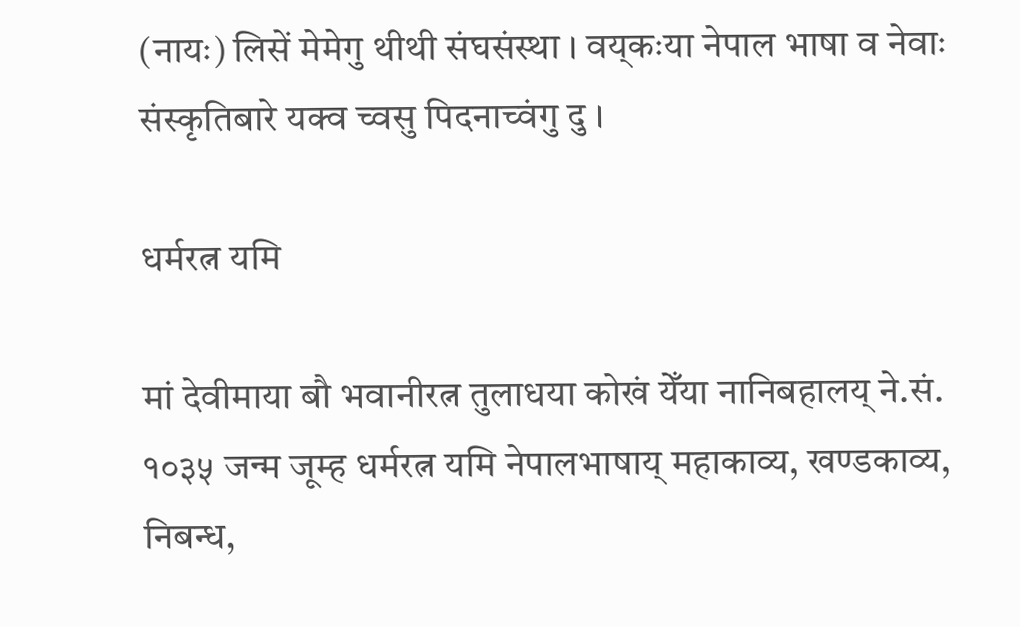(नायः) लिसें मेमेगु थीथी संघसंस्था । वय्‌कःया नेपाल भाषा व नेवाः संस्कृतिबारे यक्व च्वसु पिदनाच्वंगु दु ।

धर्मरत्न यमि

मां देवीमाया बौ भवानीरत्न तुलाधया कोखं येँया नानिबहालय् ने.सं. १०३५ जन्म जूम्ह धर्मरत्न यमि नेपालभाषाय् महाकाव्य, खण्डकाव्य, निबन्ध,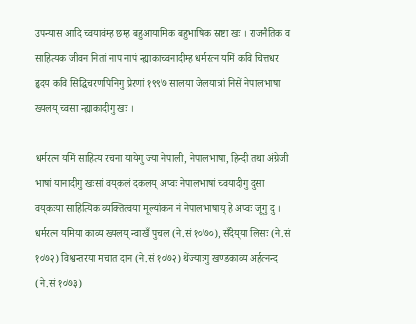उपन्यास आदि च्वयावंम्ह छम्ह बहुआयामिक बहुभाषिक स्रष्टा खः । राजनैतिक व साहित्यक जीवन नितां नाप नापं न्ह्याकाच्वनादीम्ह धर्मरत्न यमिं कवि चित्तधर हृदय कवि सिद्धिचरणपिनिगु प्रेरणां १९९७ सालया जेलयात्रां निसें नेपालभाषा ख्यलय् च्वसा न्ह्याकादीगु खः ।

धर्मरत्न यमिं साहित्य रचना यायेगु ज्या नेपाली, नेपालभाषा, हिन्दी तथा अंग्रेजी भाषां यानादीगु खःसां वय्‌कलं दकलय् अप्वः नेपालभाषां च्वयादीगु दुसा वय्‌कःया साहित्यिक व्यक्तित्वया मूल्यांकन नं नेपालभाषाय् हे अप्वः जूगु दु । धर्मरत्न यमिया काव्य ख्यलय् न्वाखँ पुचल (ने.सं १०७०), सँदेय्‌या लिसः (ने.सं १०७२) विश्वन्तरया मचात दान (ने.सं १०७२) थेंज्याःगु खण्डकाव्य अर्हत्नन्द (ने.सं १०७३)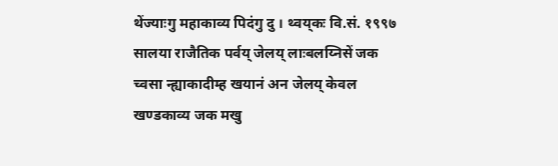थेंज्याःगु महाकाव्य पिदंगु दु । थ्वय्‌कः वि.सं. १९९७ सालया राजैतिक पर्वय् जेलय् लाःबलय्निसें जक च्वसा न्ह्याकादीम्ह खयानं अन जेलय् केवल खण्डकाव्य जक मखु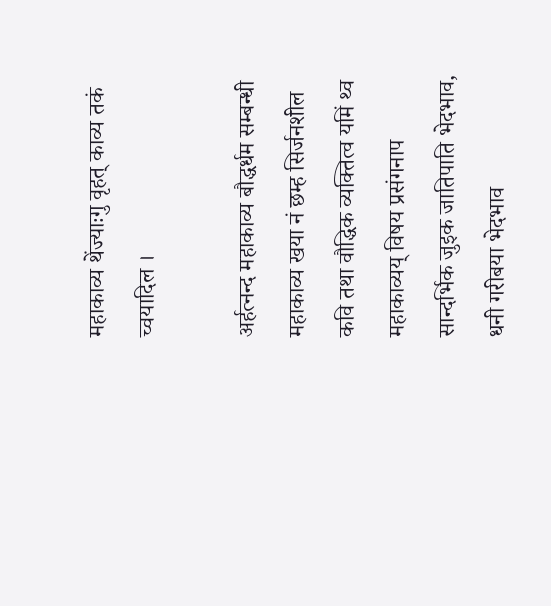महाकाव्य थेंज्याःगु वृहत् काव्य तकं च्वयादिल ।

अर्हत्नन्द महाकाव्य बौद्धर्धम सम्बन्धी महाकाव्य खया नं छम्ह सिर्जनशील कवि तथा वौद्धिक व्यक्तित्व यमिं थ्व महाकाव्यय् विषय प्रसंगनाप सान्दर्भिक जुइक जातिपाति भेदभाव, धनी गरीबया भेदभाव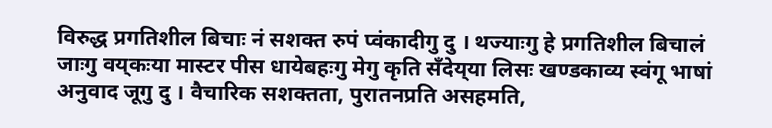विरुद्ध प्रगतिशील बिचाः नं सशक्त रुपं प्वंकादीगु दु । थज्याःगु हे प्रगतिशील बिचालं जाःगु वय्‌कःया मास्टर पीस धायेबहःगु मेगु कृति सँदेय्‌या लिसः खण्डकाव्य स्वंगू भाषां अनुवाद जूगु दु । वैचारिक सशक्तता, पुरातनप्रति असहमति,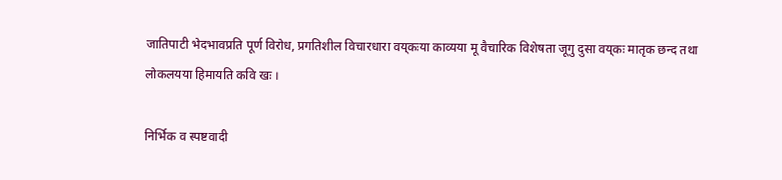जातिपाटी भेदभावप्रति पूर्ण विरोध, प्रगतिशील विचारधारा वय्‌कःया काव्यया मू वैचारिक विशेषता जूगु दुसा वय्‌कः मातृक छन्द तथा लोकलयया हिमायति कवि खः ।

निर्भिक व स्पष्टवादी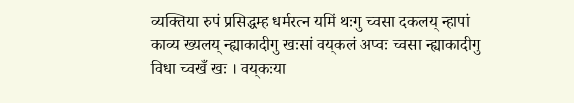व्यक्तिया रुपं प्रसिद्धम्ह धर्मरत्न यमिं थःगु च्वसा दकलय् न्हापां काव्य ख्यलय् न्ह्याकादीगु खःसां वय्‌कलं अप्वः च्वसा न्ह्याकादीगु विधा च्वखँ खः । वय्‌कःया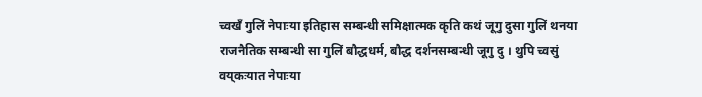च्वखँ गुलिं नेपाःया इतिहास सम्बन्धी समिक्षात्मक कृति कथं जूगु दुसा गुलिं थनया राजनैतिक सम्बन्धी सा गुलिं बौद्धधर्म, बौद्ध दर्शनसम्बन्धी जूगु दु । थुपि च्वसुं वय्‌कःयात नेपाःया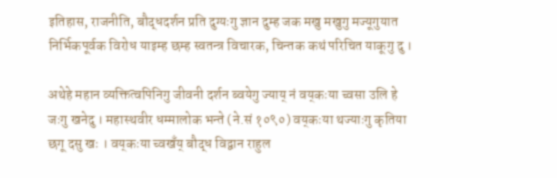इतिहास, राजनीति, बौद्धदर्शन प्रति दुग्यःगु ज्ञान दुम्ह जक मखु मखुगु मज्यूगुयात निर्भिकपूर्वक विरोध याइम्ह छम्ह स्वतन्त्र विचारक, चिन्तक कथं परिचित याकूगु दु ।

अथेहे महान व्यक्तित्वपिनिगु जीवनी दर्शन ब्वयेगु ज्याय् नं वय्‌कःया च्वसा उलि हे जःगु खनेदु । महास्थवीर धम्मालोक भन्ते (ने.सं १०९०) वय्‌कःया थज्याःगु कृतिया छगू दसु खः । वय्‌कःया च्वखँय् बौद्ध विद्वान राहुल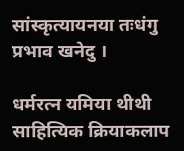सांस्कृत्यायनया तःधंगु प्रभाव खनेदु ।

धर्मरत्न यमिया थीथी साहित्यिक क्रियाकलाप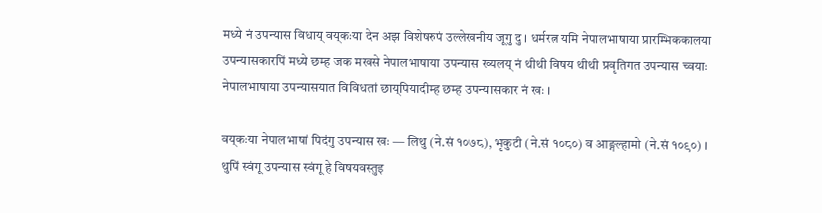मध्ये नं उपन्यास विधाय् वय्‌कःया देन अझ विशेषरुपं उल्लेखनीय जूगु दु । धर्मरत्न यमि नेपालभाषाया प्रारम्भिककालया उपन्यासकारपिं मध्ये छम्ह जक मखसे नेपालभाषाया उपन्यास ख्यलय् नं थीथी विषय थीथी प्रवृतिगत उपन्यास च्वयाः नेपालभाषाया उपन्यासयात विविधतां छाय्‌पियादीम्ह छम्ह उपन्यासकार नं खः ।

वय्‌कःया नेपालभाषां पिदंगु उपन्यास खः — लिथु (ने.सं १०७८), भृकुटी (ने.सं १०८०) व आङ्गल्हामो (ने.सं १०९०) । थुपिं स्वंगू उपन्यास स्वंगू हे विषयवस्तुइ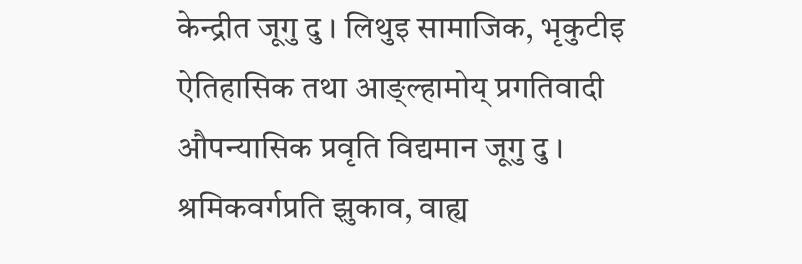केन्द्रीत जूगु दु । लिथुइ सामाजिक, भृकुटीइ ऐतिहासिक तथा आङ्ल्हामोय् प्रगतिवादी औपन्यासिक प्रवृति विद्यमान जूगु दु । श्रमिकवर्गप्रति झुकाव, वाह्य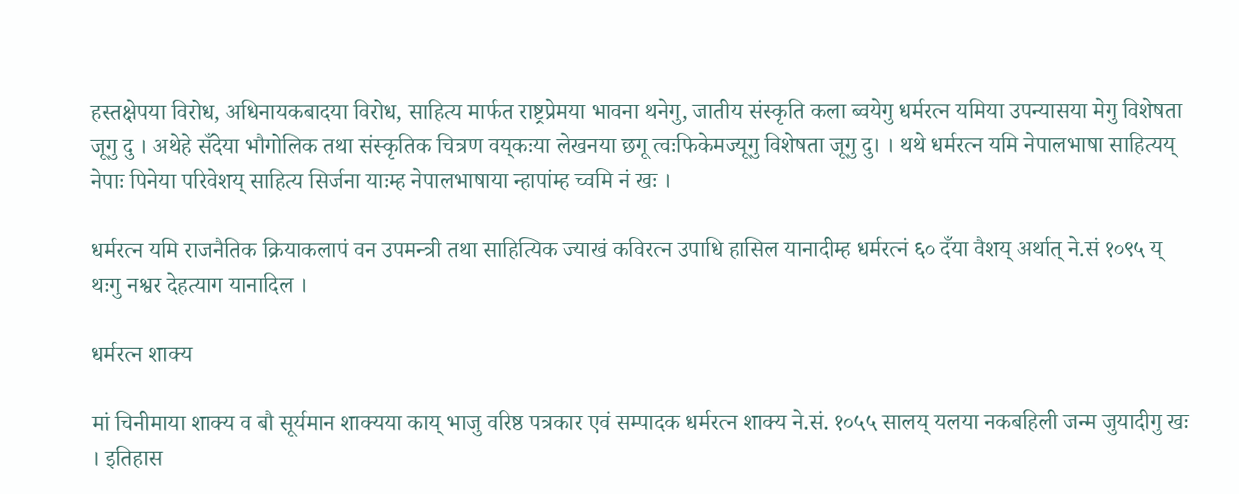हस्तक्षेपया विरोध, अधिनायकबादया विरोध, साहित्य मार्फत राष्ट्रप्रेमया भावना थनेगु, जातीय संस्कृति कला ब्वयेगु धर्मरत्न यमिया उपन्यासया मेगु विशेषता जूगु दु । अथेहे सँदेया भौगोलिक तथा संस्कृतिक चित्रण वय्‌कःया लेखनया छगू त्वःफिकेमज्यूगु विशेषता जूगु दु। । थथे धर्मरत्न यमि नेपालभाषा साहित्यय् नेपाः पिनेया परिवेशय् साहित्य सिर्जना याःम्ह नेपालभाषाया न्हापांम्ह च्वमि नं खः ।

धर्मरत्न यमि राजनैतिक क्रियाकलापं वन उपमन्त्री तथा साहित्यिक ज्याखं कविरत्न उपाधि हासिल यानादीम्ह धर्मरत्नं ६० दँया वैशय् अर्थात् ने.सं १०९५ य् थःगु नश्वर देहत्याग यानादिल ।

धर्मरत्न शाक्य

मां चिनीमाया शाक्य व बौ सूर्यमान शाक्यया काय् भाजु वरिष्ठ पत्रकार एवं सम्पादक धर्मरत्न शाक्य ने.सं. १०५५ सालय् यलया नकबहिली जन्म जुयादीगु खः । इतिहास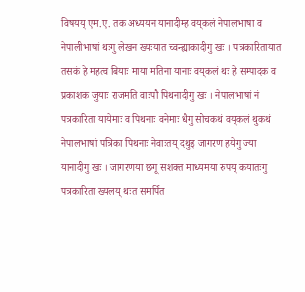विषयय् एम.ए. तक अध्ययन यानादीम्ह वय्‌कलं नेपालभाषा व नेपालीभाषां थःगु लेखन ख्यःयात च्वन्ह्याकादीगु खः । पत्रकारितायात तसकं हे महत्व बियाः माया मतिना यानाः वय्‌कलं थः हे सम्पादक व प्रकाशक जुयाः राजमति वाःपौ पिथनादीगु खः । नेपालभाषां नं पत्रकारिता यायेमाः व पिथनाः वनेमाः धैगु सोचकथं वय्‌कलं थुकथं नेपालभाषां पत्रिका पिथनाः नेवाःतय् दथुइ जागरण हयेगु ज्या यानादीगु खः । जागरणया छगू सशक्त माध्यमया रुपय् कयातःगु पत्रकारिता ख्यलय् थःत समर्पित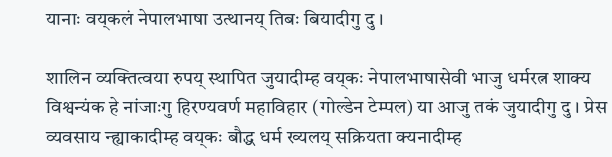यानाः वय्‌कलं नेपालभाषा उत्थानय् तिबः बियादीगु दु ।

शालिन व्यक्तित्वया रुपय् स्थापित जुयादीम्ह वय्‌कः नेपालभाषासेवी भाजु धर्मरत्न शाक्य विश्वन्यंक हे नांजाःगु हिरण्यवर्ण महाविहार (गोल्डेन टेम्पल) या आजु तकं जुयादीगु दु । प्रेस व्यवसाय न्ह्याकादीम्ह वय्‌कः बौद्ध धर्म ख्यलय् सक्रियता क्यनादीम्ह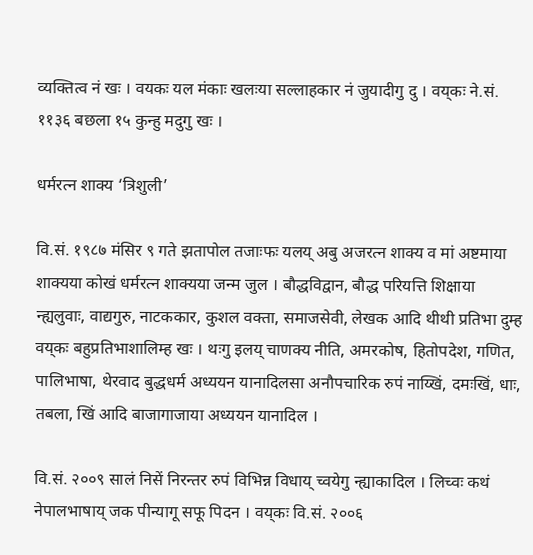व्यक्तित्व नं खः । वयकः यल मंकाः खलःया सल्लाहकार नं जुयादीगु दु । वय्‌कः ने.सं. ११३६ बछला १५ कुन्हु मदुगु खः ।

धर्मरत्न शाक्य ‘त्रिशुली’

वि.सं. १९८७ मंसिर ९ गते झतापोल तजाःफः यलय् अबु अजरत्न शाक्य व मां अष्टमाया शाक्यया कोखं धर्मरत्न शाक्यया जन्म जुल । बौद्धविद्वान, बौद्ध परियत्ति शिक्षाया न्ह्यलुवाः, वाद्यगुरु, नाटककार, कुशल वक्ता, समाजसेवी, लेखक आदि थीथी प्रतिभा दुम्ह वय्‌कः बहुप्रतिभाशालिम्ह खः । थःगु इलय् चाणक्य नीति, अमरकोष, हितोपदेश, गणित, पालिभाषा, थेरवाद बुद्धधर्म अध्ययन यानादिलसा अनौपचारिक रुपं नाय्खिं, दमःखिं, धाः, तबला, खिं आदि बाजागाजाया अध्ययन यानादिल ।

वि.सं. २००९ सालं निसें निरन्तर रुपं विभिन्न विधाय् च्वयेगु न्ह्याकादिल । लिच्वः कथं नेपालभाषाय् जक पीन्यागू सफू पिदन । वय्‌कः वि.सं. २००६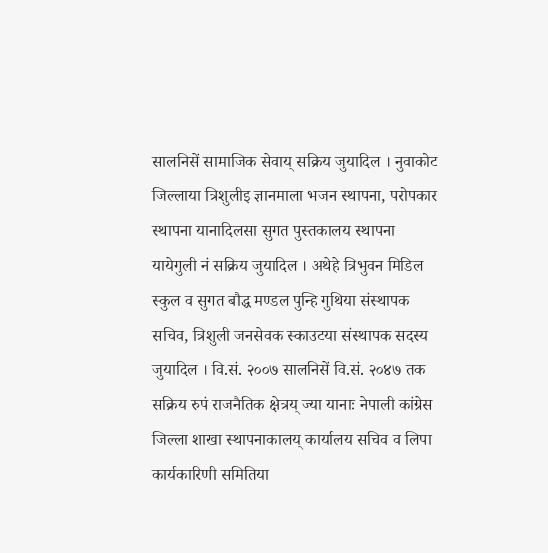सालनिसें सामाजिक सेवाय् सक्रिय जुयादिल । नुवाकोट जिल्लाया त्रिशुलीइ ज्ञानमाला भजन स्थापना, परोपकार स्थापना यानादिलसा सुगत पुस्तकालय स्थापना यायेगुली नं सक्रिय जुयादिल । अथेहे त्रिभुवन मिडिल स्कुल व सुगत बौद्ध मण्डल पुन्हि गुथिया संस्थापक सचिव, त्रिशुली जनसेवक स्काउटया संस्थापक सदस्य जुयादिल । वि.सं. २००७ सालनिसें वि.सं. २०४७ तक सक्रिय रुपं राजनैतिक क्षेत्रय् ज्या यानाः नेपाली कांग्रेस जिल्ला शाखा स्थापनाकालय् कार्यालय सचिव व लिपा कार्यकारिणी समितिया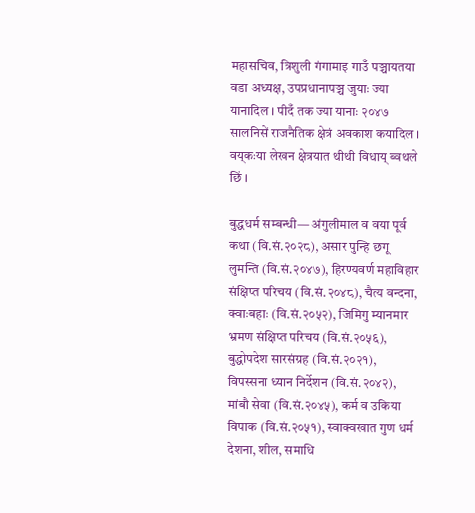महासचिव, त्रिशुली गंगामाइ गाउँ पञ्चायतया वडा अध्यक्ष, उपप्रधानापञ्च जुयाः ज्या यानादिल । पीदँ तक ज्या यानाः २०४७ सालनिसें राजनैतिक क्षेत्रं अवकाश कयादिल । वय्‌कःया लेखन क्षेत्रयात थीथी विधाय् ब्वथले छिं ।

बुद्धधर्म सम्बन्धी— अंगुलीमाल व वया पूर्व कथा (वि.सं.२०२८), असार पुन्हि छगू लुमन्ति (वि.सं.२०४७), हिरण्यवर्ण महाविहार संक्षिप्त परिचय (वि.सं.२०४८), चैत्य वन्दना, क्वाःबहाः (वि.सं.२०५२), जिमिगु म्यानमार भ्रमण संक्षिप्त परिचय (वि.सं.२०५६), बुद्धोपदेश सारसंग्रह (वि.सं.२०२१), विपस्सना ध्यान निर्देशन (वि.सं.२०४२), मांबौ सेवा (वि.सं.२०४५), कर्म व उकिया विपाक (वि.सं.२०५१), स्वाक्वखात गुण धर्म देशना, शील, समाधि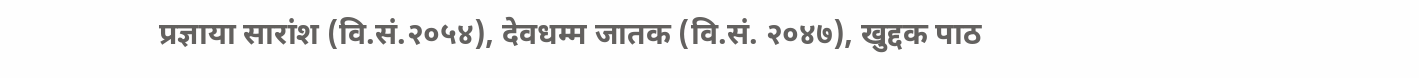प्रज्ञाया सारांश (वि.सं.२०५४), देवधम्म जातक (वि.सं. २०४७), खुद्दक पाठ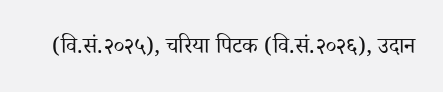(वि.सं.२०२५), चरिया पिटक (वि.सं.२०२६), उदान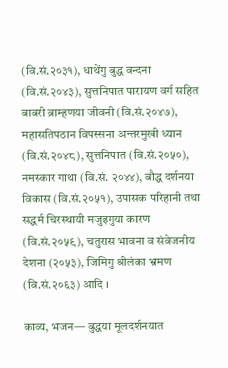(वि.सं.२०३१), धाथेंगु बुद्ध वन्दना (वि.सं.२०४३), सुत्तनिपात पारायण वर्ग सहित बाबरी ब्राम्हणया जीवनी (वि.सं.२०४७), महासतिपठान विपस्सना अन्तरमुखी ध्यान (वि.सं.२०४८), सुत्तनिपात (वि.सं.२०५०), नमस्कार गाथा (वि.सं. २०४४), बौद्ध दर्शनया विकास (वि.सं.२०५१), उपासक परिहानी तथा सद्धर्म चिरस्थायी मजुइगुया कारण (वि.सं.२०५९), चतुरास भावना व संवेजनीय देशना (२०५३), जिमिगु श्रीलंका भ्रमण (वि.सं.२०६३) आदि ।

काव्य, भजन— बुद्धया मूलदर्शनयात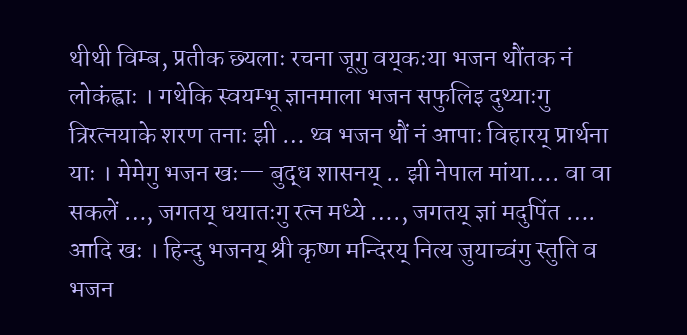थीथी विम्ब, प्रतीक छ्यलाः रचना जूगु वय्‌कःया भजन थौंतक नं लोकंह्वाः । गथेकि स्वयम्भू ज्ञानमाला भजन सफुलिइ दुथ्याःगु त्रिरत्नयाके शरण तनाः झी … थ्व भजन थौं नं आपाः विहारय् प्रार्थना याः । मेमेगु भजन खः— बुद्ध शासनय् .. झी नेपाल मांया…. वा वा सकलें …, जगतय् धयातःगु रत्न मध्ये …., जगतय् ज्ञां मदुपिंत …. आदि खः । हिन्दु भजनय् श्री कृष्ण मन्दिरय् नित्य जुयाच्वंगु स्तुति व भजन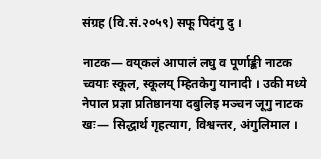संग्रह (वि.सं.२०५९) सफू पिदंगु दु ।

नाटक— वय्‌कलं आपालं लघु व पूर्णाङ्की नाटक च्वयाः स्कूल, स्कूलय् म्हितकेगु यानादी । उकी मध्ये नेपाल प्रज्ञा प्रतिष्ठानया दबुलिइ मञ्चन जूगु नाटक खः— सिद्धार्थ गृहत्याग, विश्वन्तर, अंगुलिमाल ।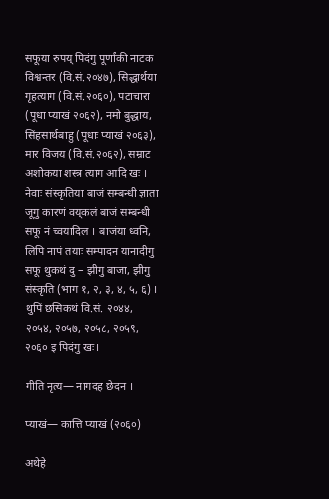सफूया रुपय् पिदंगु पूर्णांकी नाटक विश्वन्तर (वि.सं.२०४७), सिद्धार्थया गृहत्याग (वि.सं.२०६०), पटाचारा (पूधा प्याखं २०६२), नमो बुद्धाय, सिंहसार्थबाहु (पूधाः प्याखं २०६३), मार विजय (वि.सं.२०६२), सम्राट अशोकया शस्त्र त्याग आदि खः । नेवाः संस्कृतिया बाजं सम्बन्धी ज्ञाता जूगु कारणं वय्‌कलं बाजं सम्बन्धी सफू नं च्वयादिल । बाजंया ध्वनि, लिपि नापं तयाः सम्पादन यानादीगु सफू थुकथं दु – झीगु बाजा, झीगु संस्कृति (भाग १, २, ३, ४, ५, ६) । थुपिं छसिकथं वि.सं. २०४४, २०५४, २०५७, २०५८, २०५९, २०६० इ पिदंगु खः।

गीति नृत्य— नागदह छेदन ।

प्याखं— कात्ति प्याखं (२०६०)

अथेहे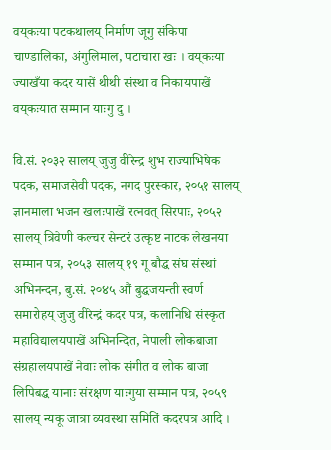वय्‌कःया पटकथालय् निर्माण जूगु संकिपा चाण्डालिका, अंगुलिमाल, पटाचारा खः । वय्‌कःया ज्याखँया कदर यासें थीथी संस्था व निकायपाखें वय्‌कःयात सम्मान याःगु दु ।

वि.सं. २०३२ सालय् जुजु वीरेन्द्र शुभ राज्याभिषेक पदक, समाजसेवी पदक, नगद पुरस्कार, २०५१ सालय् ज्ञानमाला भजन खलःपाखें रत्नवत् सिरपाः, २०५२ सालय् त्रिवेणी कल्चर सेन्टरं उत्कृष्ट नाटक लेखनया सम्मान पत्र, २०५३ सालय् १९ गू बौद्ध संघ संस्थां अभिनन्दन, बु.सं. २०४५ औं बुद्धजयन्ती स्वर्ण समारोहय् जुजु वीरेन्द्रं कदर पत्र, कलानिधि संस्कृत महाविद्यालयपाखें अभिनन्दित, नेपाली लोकबाजा संग्रहालयपाखें नेवाः लोक संगीत व लोक बाजा लिपिबद्ध यानाः संरक्षण याःगुया सम्मान पत्र, २०५९ सालय् न्यकू जात्रा व्यवस्था समितिं कदरपत्र आदि ।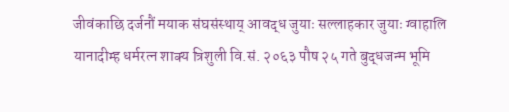जीवंकाछि दर्जनौं मयाक संघसंस्थाय् आवद्ध जुयाः सल्लाहकार जुयाः ग्वाहालि यानादीम्ह धर्मरत्न शाक्य त्रिशुली वि.सं. २०६३ पौष २५ गते बुद्धजन्म भूमि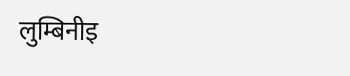लुम्बिनीइ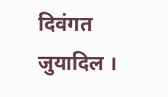दिवंगत जुयादिल ।